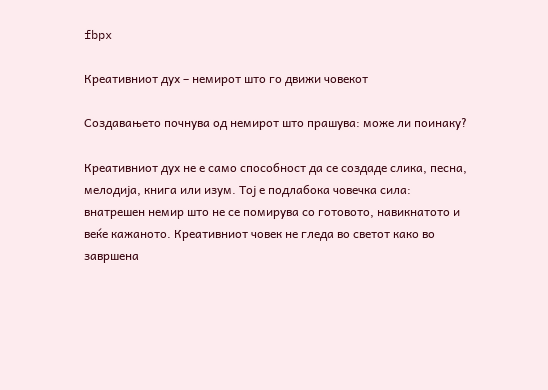fbpx

Креативниот дух – немирот што го движи човекот

Создавањето почнува од немирот што прашува: може ли поинаку?

Креативниот дух не е само способност да се создаде слика, песна, мелодија, книга или изум. Тој е подлабока човечка сила: внатрешен немир што не се помирува со готовото, навикнатото и веќе кажаното. Креативниот човек не гледа во светот како во завршена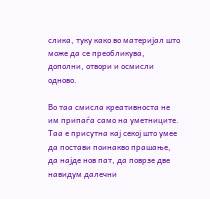слика, туку како во материјал што може да се преобликува, дополни, отвори и осмисли одново.

Во таа смисла креативноста не им припаѓа само на уметниците. Таа е присутна кај секој што умее да постави поинакво прашање, да најде нов пат, да поврзе две навидум далечни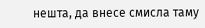нешта, да внесе смисла таму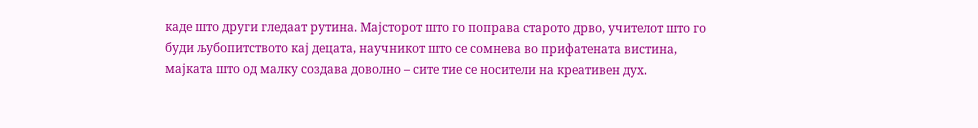каде што други гледаат рутина. Мајсторот што го поправа старото дрво, учителот што го буди љубопитството кај децата, научникот што се сомнева во прифатената вистина, мајката што од малку создава доволно – сите тие се носители на креативен дух.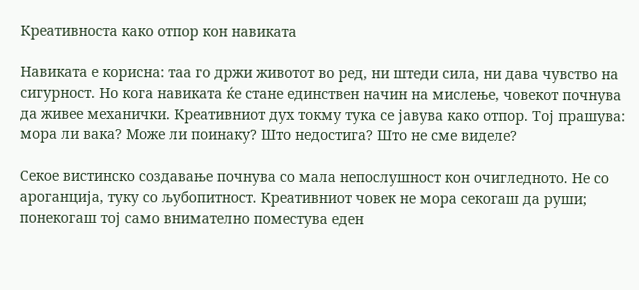Креативноста како отпор кон навиката

Навиката е корисна: таа го држи животот во ред, ни штеди сила, ни дава чувство на сигурност. Но кога навиката ќе стане единствен начин на мислење, човекот почнува да живее механички. Креативниот дух токму тука се јавува како отпор. Тој прашува: мора ли вака? Може ли поинаку? Што недостига? Што не сме виделе?

Секое вистинско создавање почнува со мала непослушност кон очигледното. Не со ароганција, туку со љубопитност. Креативниот човек не мора секогаш да руши; понекогаш тој само внимателно поместува еден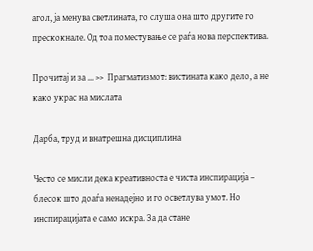агол, ја менува светлината, го слуша она што другите го прескокнале. Од тоа поместување се раѓа нова перспектива.

Прочитај и за ... >>  Прагматизмот: вистината како дело, а не како украс на мислата

Дарба, труд и внатрешна дисциплина

Често се мисли дека креативноста е чиста инспирација – блесок што доаѓа ненадејно и го осветлува умот. Но инспирацијата е само искра. За да стане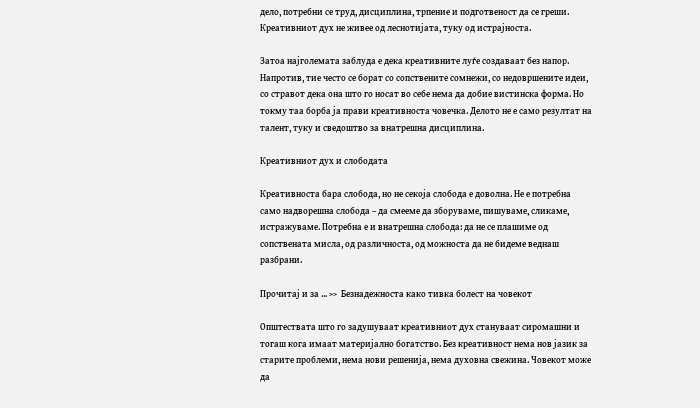дело, потребни се труд, дисциплина, трпение и подготвеност да се греши. Креативниот дух не живее од леснотијата, туку од истрајноста.

Затоа најголемата заблуда е дека креативните луѓе создаваат без напор. Напротив, тие често се борат со сопствените сомнежи, со недовршените идеи, со стравот дека она што го носат во себе нема да добие вистинска форма. Но токму таа борба ја прави креативноста човечка. Делото не е само резултат на талент, туку и сведоштво за внатрешна дисциплина.

Креативниот дух и слободата

Креативноста бара слобода, но не секоја слобода е доволна. Не е потребна само надворешна слобода – да смееме да зборуваме, пишуваме, сликаме, истражуваме. Потребна е и внатрешна слобода: да не се плашиме од сопствената мисла, од различноста, од можноста да не бидеме веднаш разбрани.

Прочитај и за ... >>  Безнадежноста како тивка болест на човекот

Општествата што го задушуваат креативниот дух стануваат сиромашни и тогаш кога имаат материјално богатство. Без креативност нема нов јазик за старите проблеми, нема нови решенија, нема духовна свежина. Човекот може да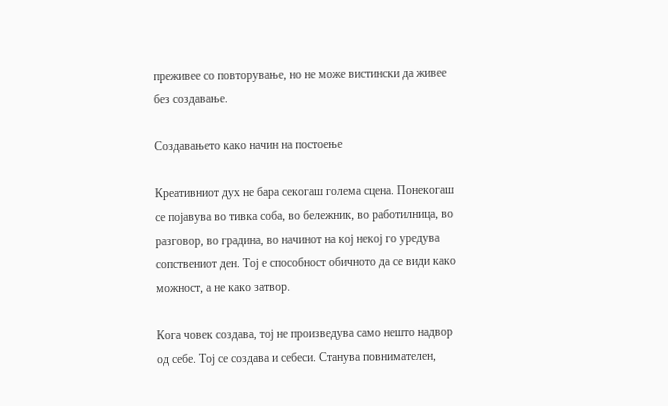преживее со повторување, но не може вистински да живее без создавање.

Создавањето како начин на постоење

Креативниот дух не бара секогаш голема сцена. Понекогаш се појавува во тивка соба, во бележник, во работилница, во разговор, во градина, во начинот на кој некој го уредува сопствениот ден. Тој е способност обичното да се види како можност, а не како затвор.

Кога човек создава, тој не произведува само нешто надвор од себе. Тој се создава и себеси. Станува повнимателен,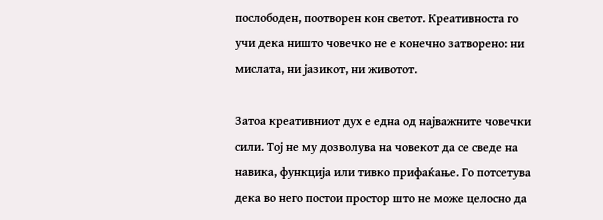послободен, поотворен кон светот. Креативноста го учи дека ништо човечко не е конечно затворено: ни мислата, ни јазикот, ни животот.

Затоа креативниот дух е една од најважните човечки сили. Тој не му дозволува на човекот да се сведе на навика, функција или тивко прифаќање. Го потсетува дека во него постои простор што не може целосно да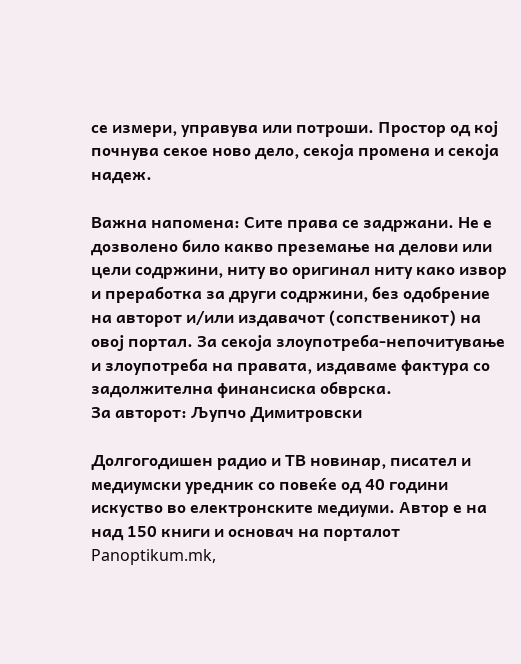се измери, управува или потроши. Простор од кој почнува секое ново дело, секоја промена и секоја надеж.

Важна напомена: Сите права се задржани. Не е дозволено било какво преземање на делови или цели содржини, ниту во оригинал ниту како извор и преработка за други содржини, без одобрение на авторот и/или издавачот (сопственикот) на овој портал. За секоја злоупотреба-непочитување и злоупотреба на правата, издаваме фактура со задолжителна финансиска обврска.
За авторот: Љупчо Димитровски

Долгогодишен радио и ТВ новинар, писател и медиумски уредник со повеќе од 40 години искуство во електронските медиуми. Автор е на над 150 книги и основач на порталот Panoptikum.mk,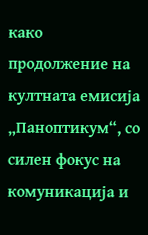како продолжение на култната емисија „Паноптикум“, со силен фокус на комуникација и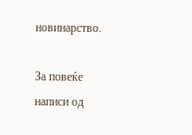новинарство.

За повеќе написи од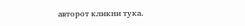авторот кликни тука.